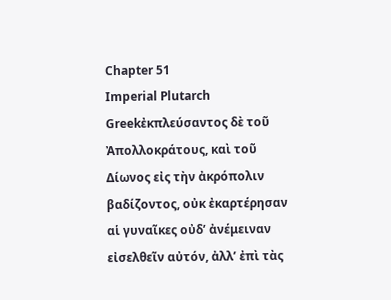Chapter 51
Imperial Plutarch Greekἐκπλεύσαντος δὲ τοῦ Ἀπολλοκράτους, καὶ τοῦ Δίωνος εἰς τὴν ἀκρόπολιν βαδίζοντος, οὐκ ἐκαρτέρησαν αἱ γυναῖκες οὐδʼ ἀνέμειναν εἰσελθεῖν αὐτόν, ἀλλʼ ἐπὶ τὰς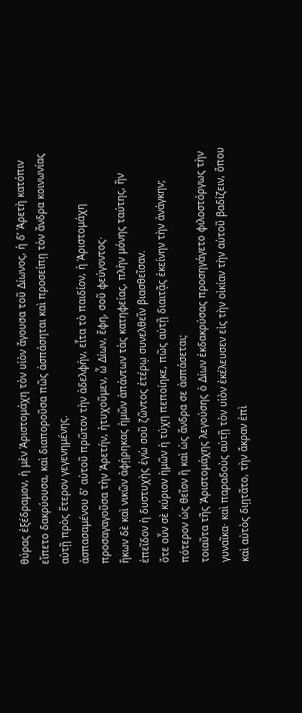θύρας ἐξέδραμον, ἡ μὲν Ἀριστομάχη τὸν υἱὸν ἄγουσα τοῦ Δίωνος, ἡ δʼ Ἀρετὴ κατόπιν εἵπετο δακρύουσα, καὶ διαποροῦσα πῶς ἀσπάσηται καὶ προσείπῃ τὸν ἄνδρα κοινωνίας αὐτῇ πρὸς ἕτερον γεγενημένης.
ἀσπασαμένου δʼ αὑτοῦ πρῶτον τὴν ἀδελφήν, εἶτα τὸ παιδίον, ἡ Ἀριστομάχη προσαγαγοῦσα τὴν Ἀρετήν, ἠτυχοῦμεν, ὦ Δίων, ἔφη, σοῦ φεύγοντος·
ἥκων δὲ καὶ νικῶν ἀφῄρηκας ἡμῶν ἁπάντων τὰς κατηφείας, πλὴν μόνης ταύτης, ἣν ἐπεῖδον ἡ δυστυχὴς ἐγὼ σοῦ ζῶντος ἑτέρῳ συνελθεῖν βιασθεῖσαν.
ὅτε οὖν σὲ κύριον ἡμῶν ἡ τύχη πεποίηκε, πῶς αὐτῇ διαιτᾷς ἐκείνην τὴν ἀνάγκην; πότερον ὡς θεῖον ἢ καὶ ὡς ἄνδρα σε ἀσπάσεται;
τοιαῦτα τῆς Ἀριστομάχης λεγούσης ὁ Δίων ἐκδακρύσας προσηγάγετο φιλοστόργως τὴν γυναῖκα· καὶ παραδοὺς αὐτῇ τὸν υἱὸν ἐκέλευσεν εἰς τὴν οἰκίαν τὴν αὑτοῦ βαδίζειν, ὅπου καὶ αὐτὸς διῃτᾶτο, τὴν ἄκραν ἐπὶ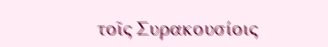τοῖς Συρακουσίοις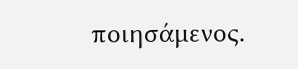ποιησάμενος.